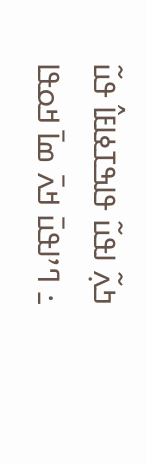ߤߍ߲߬ ߊߟߎ߬ ߟߊߒߠߦߊߓߊ߮ ߟߎ߬ ߸ ߣߴߊߟߎ߫ ߞߍ߫ ߘߊ߫ ߞߋߟߊ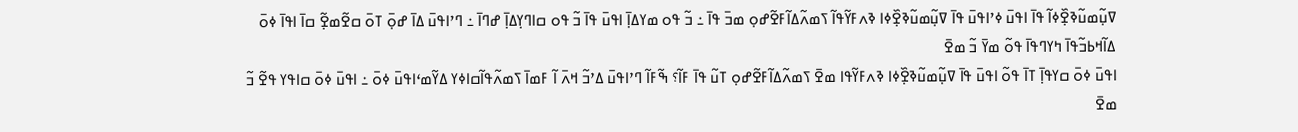ߜߎ߲߬ߘߎ߬ߢߐ߲߰ߦߊ߬ ߟߊ߫ ߊߟߎ߫ ߦߴߊߟߎ߫ ߟߊ߫ ߜߎ߲߬ߘߎ߬ߢߐ߲߰ߦߊ ߢߍߓߌ߬ߟߊ߬ ߖߘߍ߬ߡߊ߬ߓߐ߬ߝߋ߲ ߘߏ߫ ߟߊ߫ ߸ ߏ߬ ߟߋ ߘߌߡߊ߲߫ ߊߟߎ߫ ߟߊ߫ ߏ߬ ߟߋ ߛߊߣߌ߲ߡߊ߲߫ ߝߣߊ߫ ߸ ߣߴߊߟߎ߫ ߡߊ߫ ߝߋ߲߫ ߠߋ߫ ߛߐ߬ߘߐ߲߬ ߛߊ߫ ߊߟߊ߫ ߦߋ߫ ߡߊ߬ߞߕߏ߬ߟߊ߫ ߤߌߣߟߊ߫ ߟߋ߬ ߘߌ߫ ߏ߬ ߘߐ߫
ߊߟߎ߫ ߦߋ߫ ߛߌߟߊ߲߫ ߠߊ߫ ߟߋ߬ ߊߟߎ߫ ߟߊ߫ ߜߎ߲߬ߘߎ߬ߢߐ߲߰ߦߊ ߢߍߓߌ߬ߟߊ ߘߐ߫ ߖߘߍ߬ߡߊ߬ߓߐ߬ߝߋ߲ ߠߎ߬ ߟߊ߫ ߓߊ߬؟ ߒ߬ߓߊ߬ ߣߴߊߟߎ߫ ߡߴߏ߬ ߞߍ߫ ߊ߬ ߓߘߊ߫ ߖߘߍ߬ߟߊ߬ߛߊߦߌ ߡߌ߬ߘߵߊߟߎ߫ ߦߋ߫ ߸ ߊߟߎ߫ ߦߋ߫ ߛߊߟߌ ߟߐ߬ ߏ߬ ߘߐ߫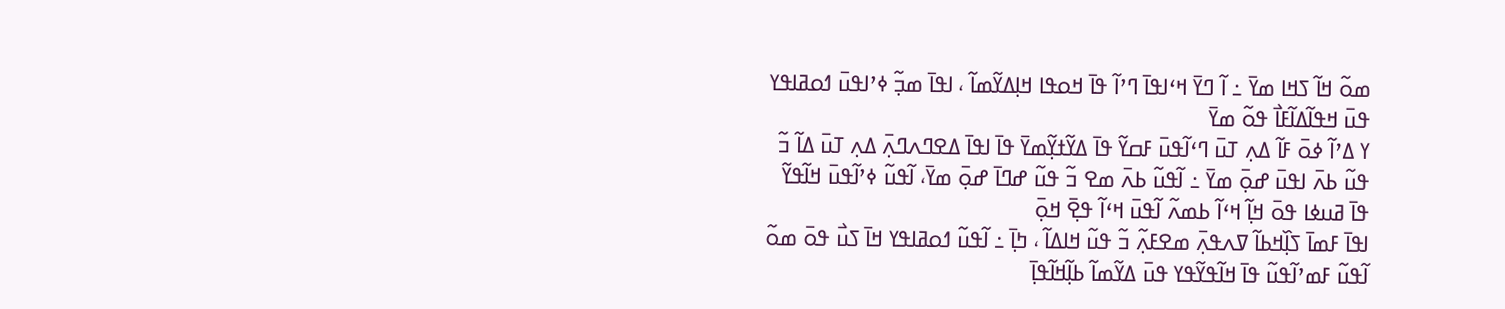ߘߋ߬ ߞߊ߬ ߖߞߊ ߘߌ߫ ߸ ߊ߬ ߣߌ߫ ߞߵߊߟߊ߫ ߣߴߊ߬ ߟߊ߫ ߞߋߟߊ ߞߊ߲ߡߌ߬ߘߊ߬ ، ߊߟߊ߫ ߘߏ߲߬ ߦߴߊߟߎ߫ ߗߋߥߊߟߌ ߟߎ߫ ߞߟߊ߬ߡߊ߬ߓߊ߯ ߟߋ߬ ߘߌ߫
ߌ ߡߴߊ߬ ߦߋ߫ ߓߊ߬ ߡߍ߲ ߠߎ߫ ߣߵߊ߬ߟߎ߫ ߓߛߌ߬ ߟߊ߫ ߡߌ߬ߙߌ߲߬ߘߌ߫ ߟߊ߫ ߊߟߊ߫ ߡߐߣߍߣߍ߲߫ ߡߍ߲ ߠߎ߫ ߡߊ߬ ߏ߬ ߟߎ߬ ߕߍ߫ ߊߟߎ߫ ߝߋ߲߫ ߘߌ߫ ߸ ߊ߬ߟߎ߬ ߕߍ߫ ߘߐ ߏ߬ ߟߎ߬ ߝߣߊ߫ ߝߋ߲߫ ߘߌ߫، ߊ߬ߟߎ߬ ߦߴߊ߬ߟߎ߫ ߞߊ߬ߟߌ߬ ߟߊ߫ ߥߎߦߊ ߟߋ߫ ߞߊ߲߬ ߞߵߊ߬ ߕߘߍ߬ ߊ߬ߟߎ߫ ߞߵߊ߬ ߟߐ߲߫ ߞߋ߲߫
ߊߟߊ߫ ߓߘߊ߫ ߖߊ߲߰ߞߕߊ߬ ߜߍߟߍ߲߫ ߘߐߓߍ߲߬ ߏ߬ ߟߎ߬ ߞߊߡߊ߬ ، ߤߊ߲߫ ߸ ߊ߬ߟߎ߬ ߗߋߥߊߟߌ ߞߊ߫ ߖߎ߯ ߟߋ߫ ߘߋ߬
ߊ߬ߟߎ߬ ߓߘߴߊ߬ߟߎ߬ ߟߊ߫ ߞߊ߬ߟߌ߬ߟߌ ߟߎ߫ ߡߌ߬ߘߊ߬ ߕߊ߲߬ߞߊ߬ߟߊ߲߫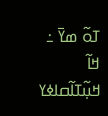ߠߋ߬ ߘߌ߫ ߸ ߞߊ߬ ߞߎ߲߬ߠߊ߬ߛߊߦߌ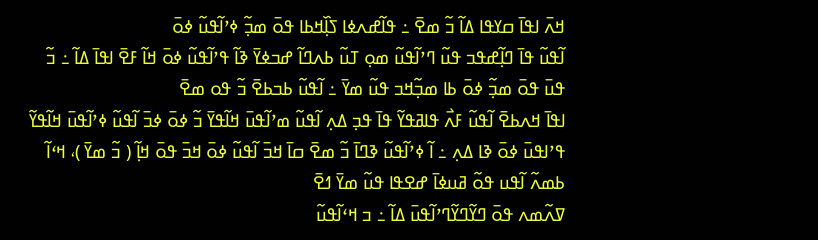ߞߍ߫ ߊߟߊ߫ ߛߌߟߊ ߡߊ߬ ߏ߬ ߘߐ߫ ߸ ߟߊ߬ߝߍߦߊ ߖߊ߲߰ߞߕߊ ߟߋ߫ ߘߏ߲߬ ߦߴߊ߬ߟߎ߬ ߦߋ߫
ߊ߬ߟߎ߬ ߟߊ߫ ߣߊ߲߬ߝߟߏ ߟߎ߬ ߣߴߊ߬ߟߎ߬ ߘߋ߲ ߠߎ߬ ߕߍߣߊ߬ ߝߏߦߌ߫ ߢߊ߬ ߟߴߊ߬ߟߎ߬ ߦߋ߫ ߞߊ߬ ߓߐ߫ ߊߟߊ߫ ߡߊ߬ ߸ ߏ߬ ߟߎ߫ ߟߋ߫ ߘߏ߲߬ ߦߋ߫ ߕߊ ߘߏ߲߬ߞߏ ߟߎ߬ ߘߌ߫ ߸ ߊ߬ߟߎ߬ ߕߏߕߐ߫ ߏ߬ ߟߋ ߘߐ߫
ߊߟߊ߫ ߞߍߕߐ߫ ߊ߬ߟߎ߬ ߓߍ߯ ߟߊߥߟߌ߬ ߟߊ߫ ߟߏ߲ ߡߍ߲ ߊ߬ߟߎ߬ ߘߴߊ߬ߟߎ߫ ߞߊ߬ߟߌ߫ ߏ߬ ߦߋ߫ ߦߏ߫ ߊ߬ߟߎ߬ ߦߴߊ߬ߟߎ߫ ߞߊ߬ߟߌ߬ ߟߴߊߟߎ߫ ߦߋ߫ ߢߊ ߡߍ߲ ߸ ߊ߬ ߦߴߊ߬ߟߎ߬ ߢߣߊ߫ ߏ߬ ߘߐ߫ ߛߊ߫ ߞߏ߫ ߊ߬ߟߎ߬ ߦߋ߫ ߞߏ߫ ߟߋ߫ ߞߊ߲߬ ( ߏ߬ ߘߌ߫ )، ߞߵߊ߬ ߕߘߍ߬ ߊ߬ߟߎ ߟߋ߬ ߥߎߦߊ߫ ߝߐߟߊ ߟߎ߬ ߘߌ߫ ߗߐ߫
ߜߍ߬ߘߍ ߟߋ߫ ߣߌ߬ߣߌ߬ߣߴߊ߬ߟߎ߫ ߡߊ߬ ߸ ߏ ߞߵߊ߬ߟߎ߬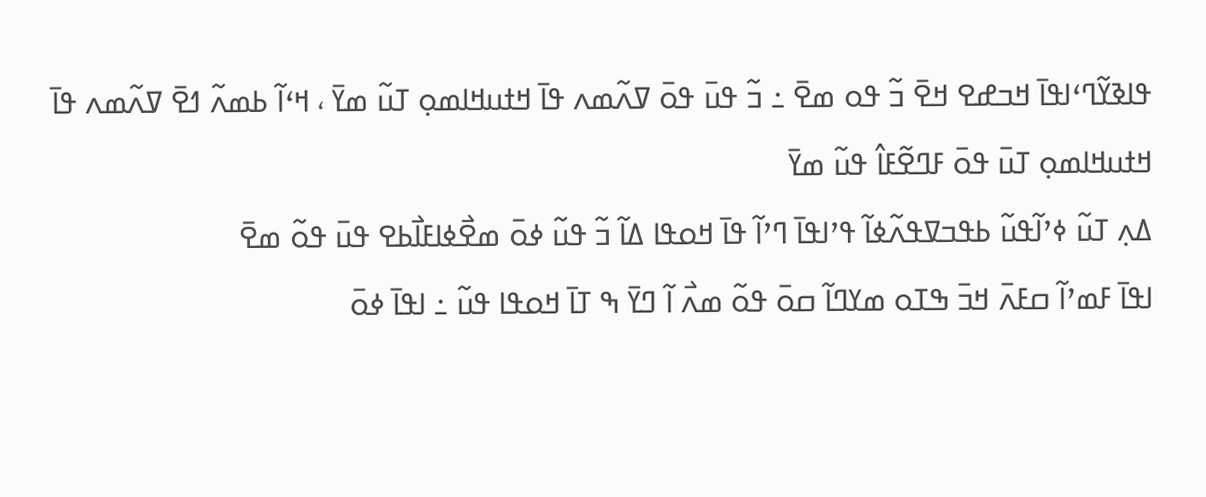ߟߊߢߌ߬ߣߵߊߟߊ߫ ߞߏߝߐ ߞߐ߫ ߏ߬ ߟߋ ߘߐ߫ ߸ ߏ߬ ߟߎ߫ ߟߋ߫ ߜߍ߬ߘߍ ߟߊ߫ ߞߙߎߞߊߘߋ߲ ߠߎ߬ ߘߌ߫ ، ߞߵߊ߬ ߕߘߍ߬ ߗߐ߫ ߜߍ߬ߘߍ ߟߊ߫ ߞߙߎߞߊߘߋ߲ ߠߎ߫ ߟߋ߫ ߓߣߐ߬ߓߊ߮ ߟߎ߬ ߘߌ߫
ߡߍ߲ ߠߎ߬ ߦߴߊ߬ߟߎ߬ ߕߟߏߜߟߍ߬ߦߊ߬ ߟߴߊߟߊ߫ ߣߴߊ߬ ߟߊ߫ ߞߋߟߊ ߡߊ߬ ߏ߬ ߟߎ߬ ߦߋ߫ ߘߐ߯ߦߊߓߊ߯ߕߐ ߟߎ߫ ߟߋ߬ ߘߐ߫
ߊߟߊ߫ ߓߘߴߊ߬ ߛߓߍ߫ ߞߏ߫ ߒߠߋ ߘߌߣߊ߬ ߛߋ߫ ߟߋ߬ ߘߍ߯ ߊ߬ ߣߌ߫ ߒ ߠߊ߫ ߞߋߟߊ ߟߎ߬ ߸ ߊߟߊ߫ ߦߋ߫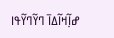ߝߊ߲߬ߞߊ߬ߡߊ߫ ߣߌ߬ߣߌ߬ߟߊ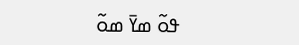ߟߋ߬ ߘߌ߫ ߘߋ߬